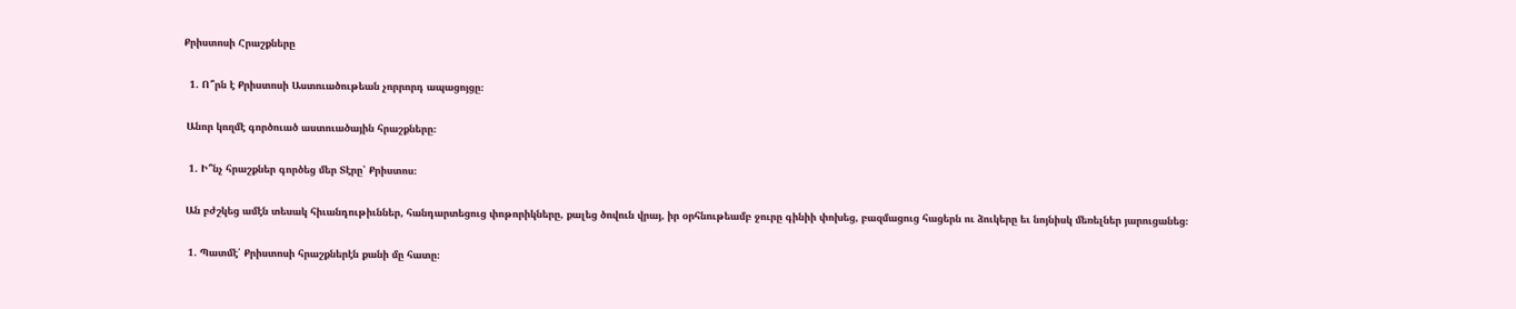Քրիստոսի Հրաշքները

  1. Ո՞րն է Քրիստոսի Աստուածութեան չորրորդ ապացոյցը։

 Անոր կողմէ գործուած աստուածային հրաշքները։

  1. Ի՞նչ հրաշքներ գործեց մեր Տէրը՝ Քրիստոս։

 Ան բժշկեց ամէն տեսակ հիւանդութիւններ, հանդարտեցուց փոթորիկները, քալեց ծովուն վրայ, իր օրհնութեամբ ջուրը գինիի փոխեց, բազմացուց հացերն ու ձուկերը եւ նոյնիսկ մեռելներ յարուցանեց։

  1. Պատմէ՛ Քրիստոսի հրաշքներէն քանի մը հատը։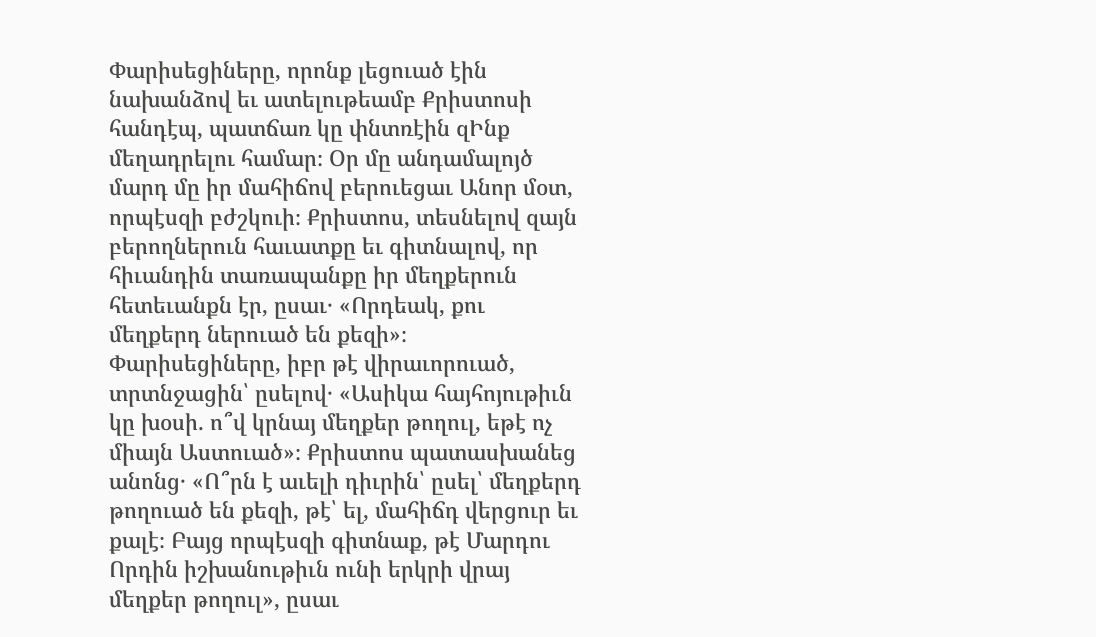Փարիսեցիները, որոնք լեցուած էին նախանձով եւ ատելութեամբ Քրիստոսի հանդէպ, պատճառ կը փնտռէին զԻնք մեղադրելու համար։ Օր մը անդամալոյծ մարդ մը իր մահիճով բերուեցաւ Անոր մօտ, որպէսզի բժշկուի։ Քրիստոս, տեսնելով զայն բերողներուն հաւատքը եւ գիտնալով, որ հիւանդին տառապանքը իր մեղքերուն հետեւանքն էր, ըսաւ․ «Որդեակ, քու մեղքերդ ներուած են քեզի»։ Փարիսեցիները, իբր թէ վիրաւորուած, տրտնջացին՝ ըսելով․ «Ասիկա հայհոյութիւն կը խօսի. ո՞վ կրնայ մեղքեր թողուլ, եթէ ոչ միայն Աստուած»։ Քրիստոս պատասխանեց անոնց․ «Ո՞րն է աւելի դիւրին՝ ըսել՝ մեղքերդ թողուած են քեզի, թէ՝ ել, մահիճդ վերցուր եւ քալէ։ Բայց որպէսզի գիտնաք, թէ Մարդու Որդին իշխանութիւն ունի երկրի վրայ մեղքեր թողուլ», ըսաւ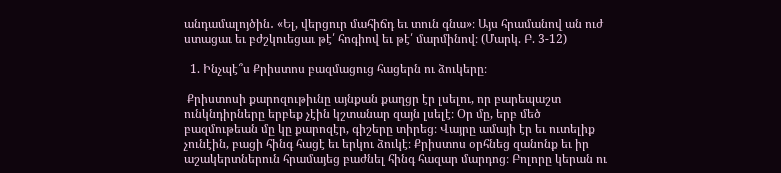անդամալոյծին․ «Ել, վերցուր մահիճդ եւ տուն գնա»։ Այս հրամանով ան ուժ ստացաւ եւ բժշկուեցաւ թէ՛ հոգիով եւ թէ՛ մարմինով։ (Մարկ. Բ. 3-12)

  1. Ինչպէ՞ս Քրիստոս բազմացուց հացերն ու ձուկերը։

 Քրիստոսի քարոզութիւնը այնքան քաղցր էր լսելու, որ բարեպաշտ ունկնդիրները երբեք չէին կշտանար զայն լսելէ։ Օր մը, երբ մեծ բազմութեան մը կը քարոզէր, գիշերը տիրեց։ Վայրը ամայի էր եւ ուտելիք չունէին, բացի հինգ հացէ եւ երկու ձուկէ։ Քրիստոս օրհնեց զանոնք եւ իր աշակերտներուն հրամայեց բաժնել հինգ հազար մարդոց։ Բոլորը կերան ու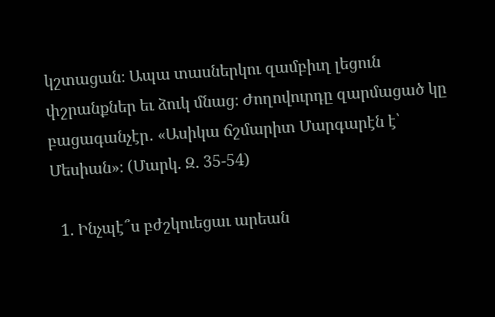կշտացան։ Ապա տասներկու զամբիւղ լեցուն փշրանքներ եւ ձուկ մնաց։ Ժողովուրդը զարմացած կը բացագանչէր․ «Ասիկա ճշմարիտ Մարգարէն է՝ Մեսիան»։ (Մարկ. Զ. 35-54)

  1. Ինչպէ՞ս բժշկուեցաւ արեան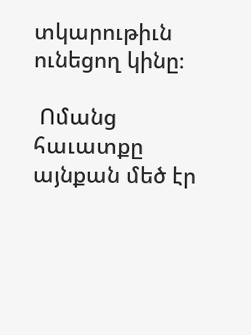տկարութիւն ունեցող կինը։

 Ոմանց հաւատքը այնքան մեծ էր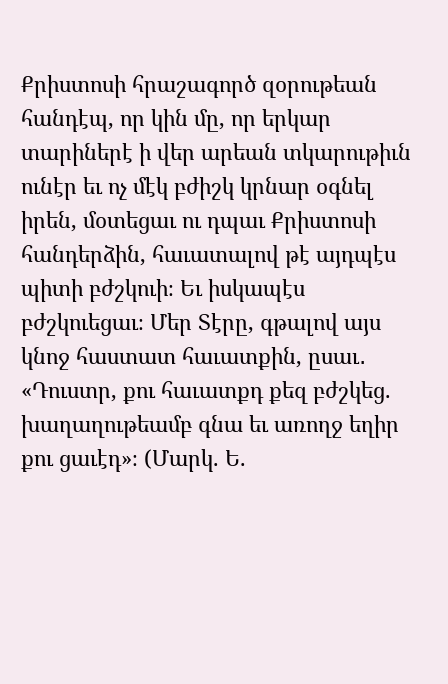Քրիստոսի հրաշագործ զօրութեան հանդէպ, որ կին մը, որ երկար տարիներէ ի վեր արեան տկարութիւն ունէր եւ ոչ մէկ բժիշկ կրնար օգնել իրեն, մօտեցաւ ու դպաւ Քրիստոսի հանդերձին, հաւատալով թէ այդպէս պիտի բժշկուի։ Եւ իսկապէս բժշկուեցաւ։ Մեր Տէրը, գթալով այս կնոջ հաստատ հաւատքին, ըսաւ․ «Դուստր, քու հաւատքդ քեզ բժշկեց. խաղաղութեամբ գնա եւ առողջ եղիր քու ցաւէդ»։ (Մարկ. Ե.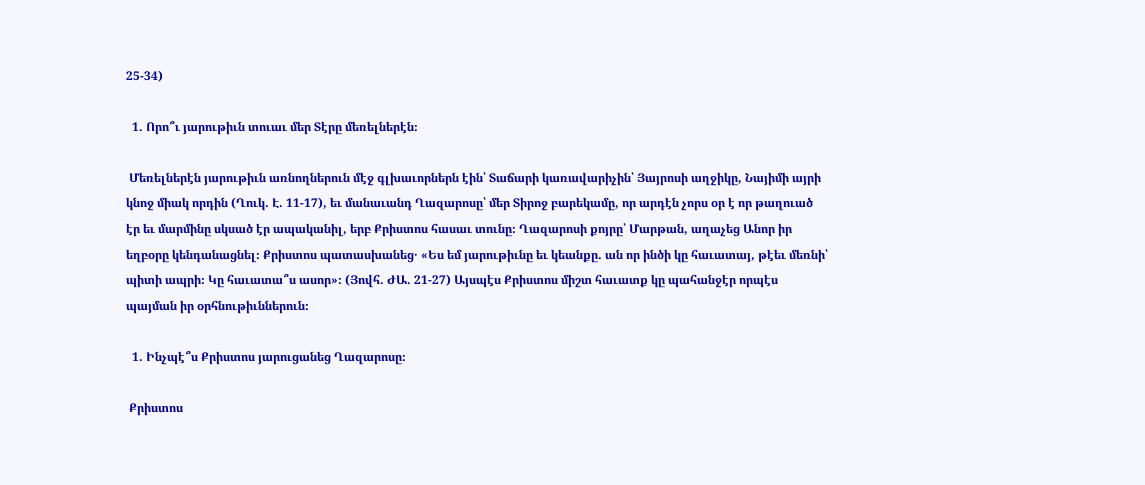25-34)

  1. Որո՞ւ յարութիւն տուաւ մեր Տէրը մեռելներէն։

 Մեռելներէն յարութիւն առնողներուն մէջ գլխաւորներն էին՝ Տաճարի կառավարիչին՝ Յայրոսի աղջիկը, Նայիմի այրի կնոջ միակ որդին (Ղուկ. Է. 11-17), եւ մանաւանդ Ղազարոսը՝ մեր Տիրոջ բարեկամը, որ արդէն չորս օր է որ թաղուած էր եւ մարմինը սկսած էր ապականիլ, երբ Քրիստոս հասաւ տունը։ Ղազարոսի քոյրը՝ Մարթան, աղաչեց Անոր իր եղբօրը կենդանացնել։ Քրիստոս պատասխանեց․ «Ես եմ յարութիւնը եւ կեանքը. ան որ ինծի կը հաւատայ, թէեւ մեռնի՝ պիտի ապրի։ Կը հաւատա՞ս ասոր»։ (Յովհ. ԺԱ. 21-27) Այսպէս Քրիստոս միշտ հաւատք կը պահանջէր որպէս պայման իր օրհնութիւններուն։

  1. Ինչպէ՞ս Քրիստոս յարուցանեց Ղազարոսը։

 Քրիստոս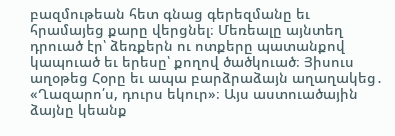բազմութեան հետ գնաց գերեզմանը եւ հրամայեց քարը վերցնել։ Մեռեալը այնտեղ դրուած էր՝ ձեռքերն ու ոտքերը պատանքով կապուած եւ երեսը՝ քողով ծածկուած։ Յիսուս աղօթեց Հօրը եւ ապա բարձրաձայն աղաղակեց․ «Ղազարո՛ս, դուրս եկուր»։ Այս աստուածային ձայնը կեանք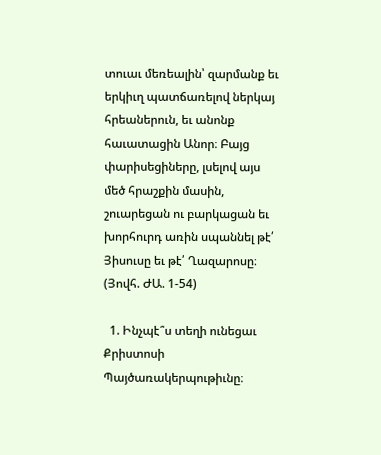տուաւ մեռեալին՝ զարմանք եւ երկիւղ պատճառելով ներկայ հրեաներուն, եւ անոնք հաւատացին Անոր։ Բայց փարիսեցիները, լսելով այս մեծ հրաշքին մասին, շուարեցան ու բարկացան եւ խորհուրդ առին սպաննել թէ՛ Յիսուսը եւ թէ՛ Ղազարոսը։ (Յովհ. ԺԱ. 1-54)

  1. Ինչպէ՞ս տեղի ունեցաւ Քրիստոսի Պայծառակերպութիւնը։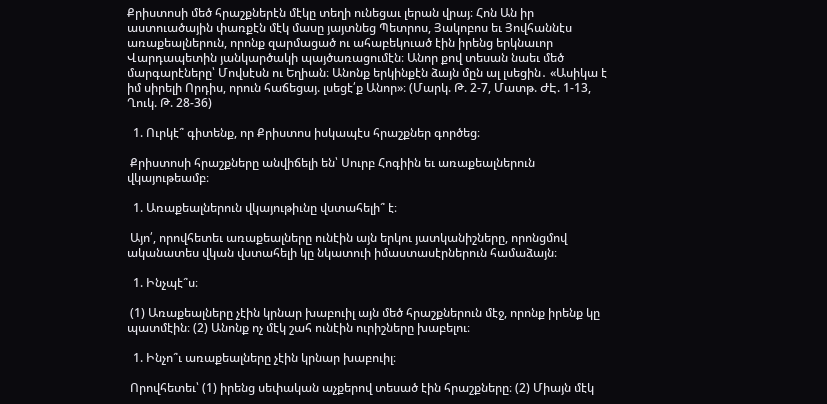Քրիստոսի մեծ հրաշքներէն մէկը տեղի ունեցաւ լերան վրայ։ Հոն Ան իր աստուածային փառքէն մէկ մասը յայտնեց Պետրոս, Յակոբոս եւ Յովհաննէս առաքեալներուն, որոնք զարմացած ու ահաբեկուած էին իրենց երկնաւոր Վարդապետին յանկարծակի պայծառացումէն։ Անոր քով տեսան նաեւ մեծ մարգարէները՝ Մովսէսն ու Եղիան։ Անոնք երկինքէն ձայն մըն ալ լսեցին․ «Ասիկա է իմ սիրելի Որդիս, որուն հաճեցայ. լսեցէ՛ք Անոր»։ (Մարկ. Թ. 2-7, Մատթ. ԺԷ. 1-13, Ղուկ. Թ. 28-36)

  1. Ուրկէ՞ գիտենք, որ Քրիստոս իսկապէս հրաշքներ գործեց։

 Քրիստոսի հրաշքները անվիճելի են՝ Սուրբ Հոգիին եւ առաքեալներուն վկայութեամբ։

  1. Առաքեալներուն վկայութիւնը վստահելի՞ է։

 Այո՛, որովհետեւ առաքեալները ունէին այն երկու յատկանիշները, որոնցմով ականատես վկան վստահելի կը նկատուի իմաստասէրներուն համաձայն։

  1. Ինչպէ՞ս։

 (1) Առաքեալները չէին կրնար խաբուիլ այն մեծ հրաշքներուն մէջ, որոնք իրենք կը պատմէին։ (2) Անոնք ոչ մէկ շահ ունէին ուրիշները խաբելու։

  1. Ինչո՞ւ առաքեալները չէին կրնար խաբուիլ։

 Որովհետեւ՝ (1) իրենց սեփական աչքերով տեսած էին հրաշքները։ (2) Միայն մէկ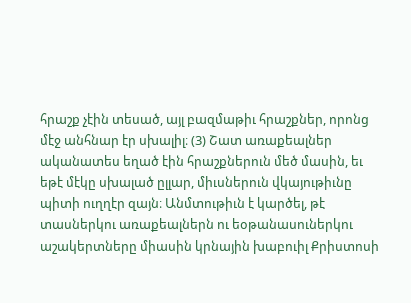հրաշք չէին տեսած, այլ բազմաթիւ հրաշքներ, որոնց մէջ անհնար էր սխալիլ։ (3) Շատ առաքեալներ ականատես եղած էին հրաշքներուն մեծ մասին, եւ եթէ մէկը սխալած ըլլար, միւսներուն վկայութիւնը պիտի ուղղէր զայն։ Անմտութիւն է կարծել, թէ տասներկու առաքեալներն ու եօթանասուներկու աշակերտները միասին կրնային խաբուիլ Քրիստոսի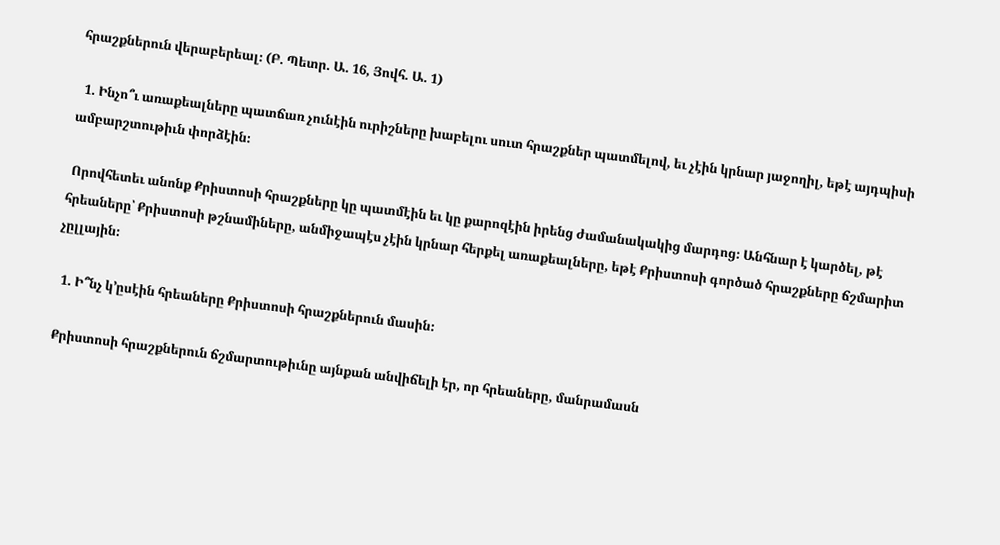հրաշքներուն վերաբերեալ։ (Բ. Պետր. Ա. 16, Յովհ. Ա. 1)

  1. Ինչո՞ւ առաքեալները պատճառ չունէին ուրիշները խաբելու սուտ հրաշքներ պատմելով, եւ չէին կրնար յաջողիլ, եթէ այդպիսի ամբարշտութիւն փորձէին։

 Որովհետեւ անոնք Քրիստոսի հրաշքները կը պատմէին եւ կը քարոզէին իրենց ժամանակակից մարդոց։ Անհնար է կարծել, թէ հրեաները՝ Քրիստոսի թշնամիները, անմիջապէս չէին կրնար հերքել առաքեալները, եթէ Քրիստոսի գործած հրաշքները ճշմարիտ չըլլային։

  1. Ի՞նչ կ՚ըսէին հրեաները Քրիստոսի հրաշքներուն մասին։

 Քրիստոսի հրաշքներուն ճշմարտութիւնը այնքան անվիճելի էր, որ հրեաները, մանրամասն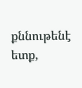քննութենէ ետք,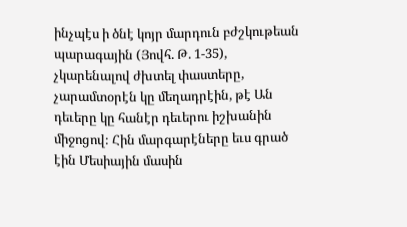ինչպէս ի ծնէ կոյր մարդուն բժշկութեան պարագային (Յովհ. Թ. 1-35), չկարենալով ժխտել փաստերը, չարամտօրէն կը մեղադրէին, թէ Ան դեւերը կը հանէր դեւերու իշխանին միջոցով։ Հին մարգարէները եւս գրած էին Մեսիային մասին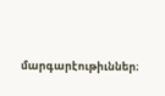մարգարէութիւններ։